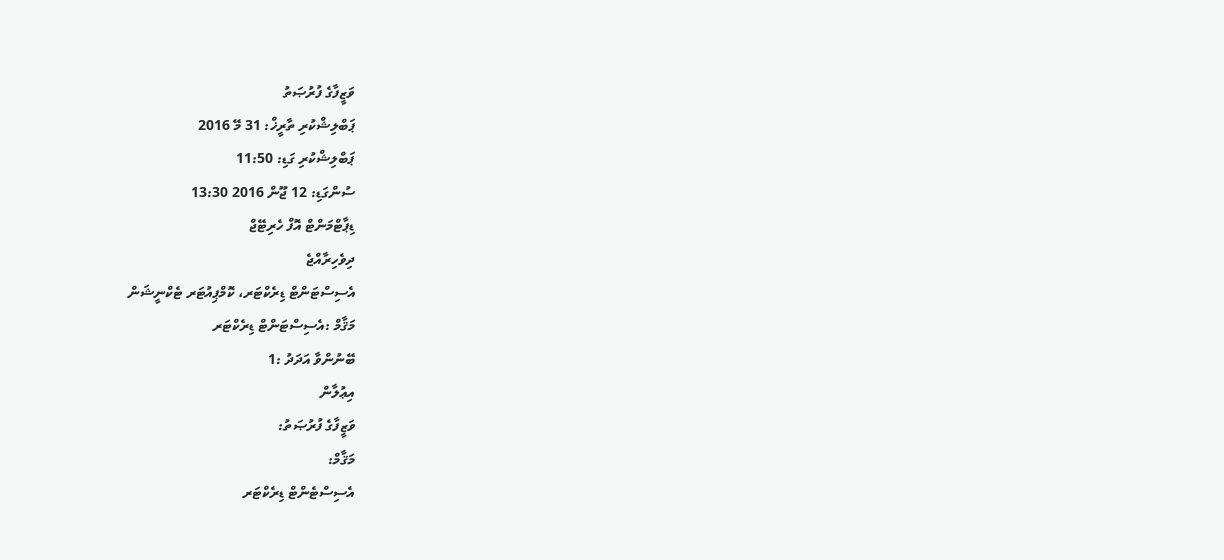ވަޒީފާގެ ފުރުޞަތު
ޕަބްލިޝްކުރި ތާރީޚް: 31 މޭ 2016
ޕަބްލިޝްކުރި ގަޑި: 11:50
ސުންގަޑި: 12 ޖޫން 2016 13:30
ޑިޕާޓްމަންޓް އޮފް ހެރިޓޭޖް
ދިވެހިރާއްޖެ
އެސިސްޓަންޓް ޑިރެކްޓަރ، ކޮމްޕިއުޓަރ ޓެކްނީޝަން
މަޤާމް :އެސިސްޓަންޓް ޑިރެކްޓަރ
ބޭނުންވާ އަދަދު :1
އިޢުލާން
ވަޒީފާގެ ފުރުޞަތު:
މަޤާމް:
އެސިސްޓެންޓް ޑިރެކްޓަރ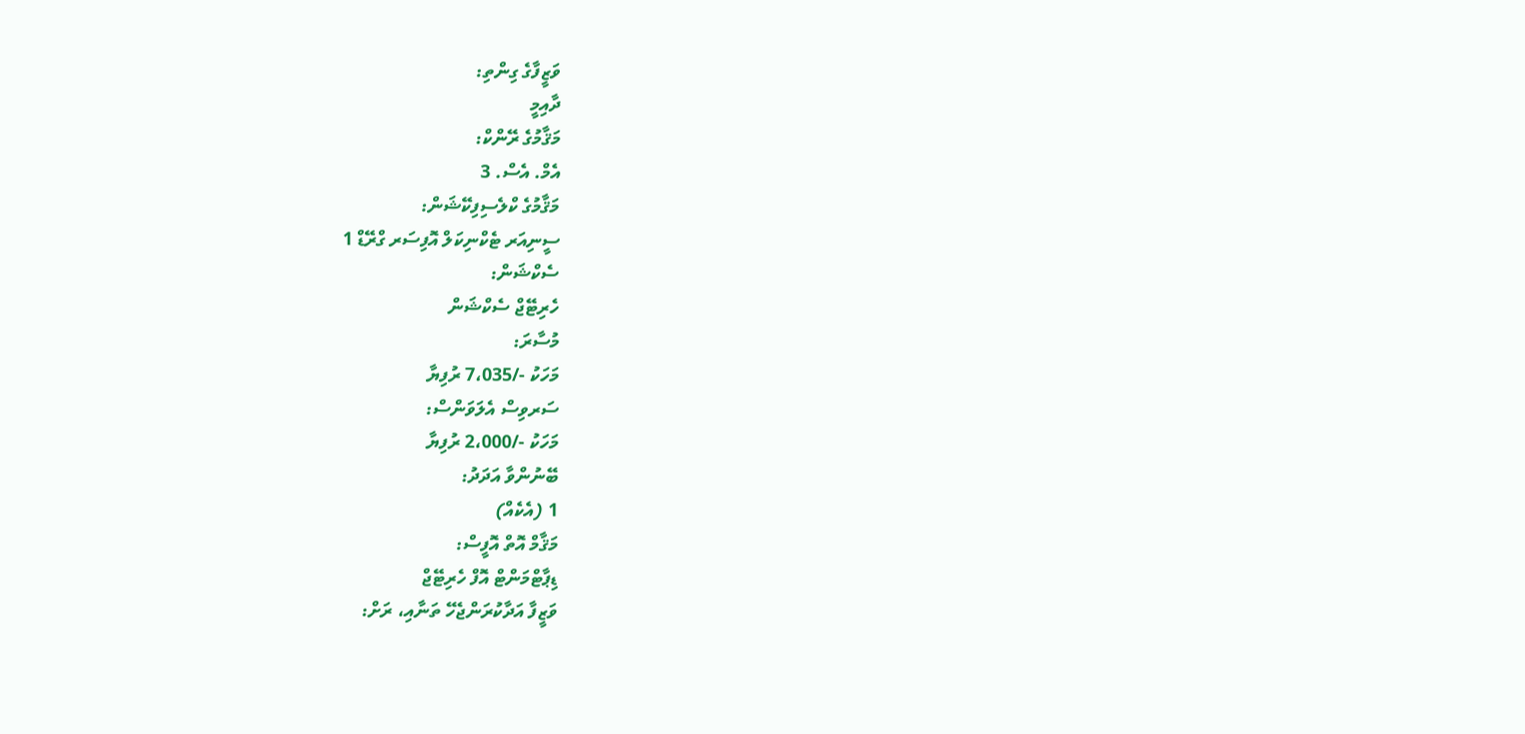ވަޒީފާގެ ގިންތި:
ދާއިމީ
މަޤާމުގެ ރޭންކް:
އެމް. އެސް. 3
މަޤާމުގެ ކްލެސިފިކޭޝަން:
ސީނިއަރ ޓެކްނިކަލް އޮފިސަރ ގްރޭޑް 1
ސެކްޝަން:
ހެރިޓޭޖް ސެކްޝަން
މުސާރަ:
މަހަކު -/7،035 ރުފިޔާ
ސަރވިސް އެލަވަންސް:
މަހަކު -/2،000 ރުފިޔާ
ބޭނުންވާ އަދަދު:
1 (އެކެއް)
މަޤާމް އޮތް އޮފީސް:
ޑިޕާޓްމަންޓް އޮފް ހެރިޓޭޖް
ވަޒީފާ އަދާކުރަންޖެހޭ ތަނާއި، ރަށް: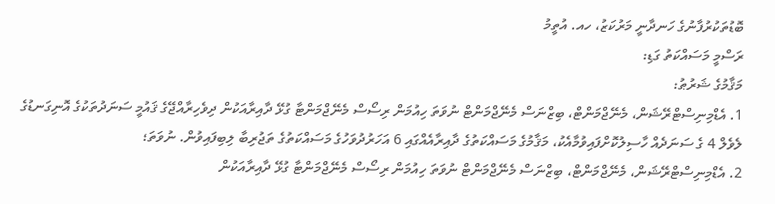ބޮޑުތަކުރުފާނުގެ ހަނދާނީ މަރުކަޒު، ހއ. އުތީމު
ރަސްމީ މަސައްކަތު ގަޑި:
މަޤާމުގެ ޝަރުޠު:
1. އެޑްމިނިސްޓްރޭޝަން، މެނޭޖްމަންޓް، ބިޒްނަސް މެނޭޖްމަންޓް ނުވަތަ ހިއުމަން ރިސޯސް މެނޭޖްމަންޓާ ގުޅޭ ދާއިރާއަކުން ދިވެހިރާއްޖޭގެ ޤައުމީ ސަނަދުތަކުގެ އޮނިގަނޑުގެ ލެވެލް 4 ގެ ސަނަދެއް ހާސިލުކޮށްފައިވުމާއެކު، މަޤާމުގެ މަސައްކަތުގެ ދާއިރާއެއްގައި 6 އަހަރުދުވަހުގެ މަސައްކަތުގެ ތަޖުރިބާ ލިބިފައިވުން. ނުވަތަ؛
2. އެޑްމިނިސްޓްރޭޝަން، މެނޭޖްމަންޓް، ބިޒްނަސް މެނޭޖްމަންޓް ނުވަތަ ހިއުމަން ރިސޯސް މެނޭޖްމަންޓާ ގުޅޭ ދާއިރާއަކުން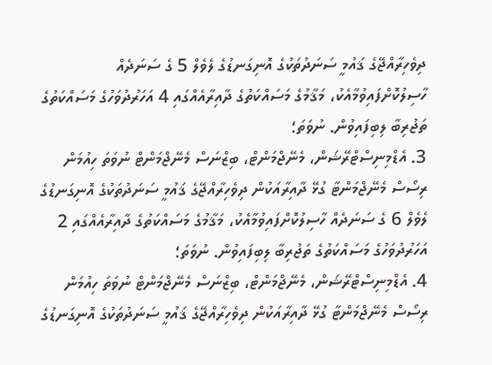ދިވެހިރާއްޖޭގެ ޤައުމީ ސަނަދުތަކުގެ އޮނިގަނޑުގެ ލެވެލް 5 ގެ ސަނަދެއް ހާސިލުކޮށްފައިވުމާއެކު، މަޤާމުގެ މަސައްކަތުގެ ދާއިރާއެއްގައި 4 އަހަރުދުވަހުގެ މަސައްކަތުގެ ތަޖުރިބާ ލިބިފައިވުން. ނުވަތަ؛
3. އެޑްމިނިސްޓްރޭޝަން، މެނޭޖްމަންޓް، ބިޒްނަސް މެނޭޖްމަންޓް ނުވަތަ ހިއުމަން ރިސޯސް މެނޭޖްމަންޓާ ގުޅޭ ދާއިރާއަކުން ދިވެހިރާއްޖޭގެ ޤައުމީ ސަނަދުތަކުގެ އޮނިގަނޑުގެ ލެވެލް 6 ގެ ސަނަދެއް ހާސިލުކޮށްފައިވުމާއެކު، މަޤާމުގެ މަސައްކަތުގެ ދާއިރާއެއްގައި 2 އަހަރުދުވަހުގެ މަސައްކަތުގެ ތަޖުރިބާ ލިބިފައިވުން. ނުވަތަ؛
4. އެޑްމިނިސްޓްރޭޝަން، މެނޭޖްމަންޓް، ބިޒްނަސް މެނޭޖްމަންޓް ނުވަތަ ހިއުމަން ރިސޯސް މެނޭޖްމަންޓާ ގުޅޭ ދާއިރާއަކުން ދިވެހިރާއްޖޭގެ ޤައުމީ ސަނަދުތަކުގެ އޮނިގަނޑުގެ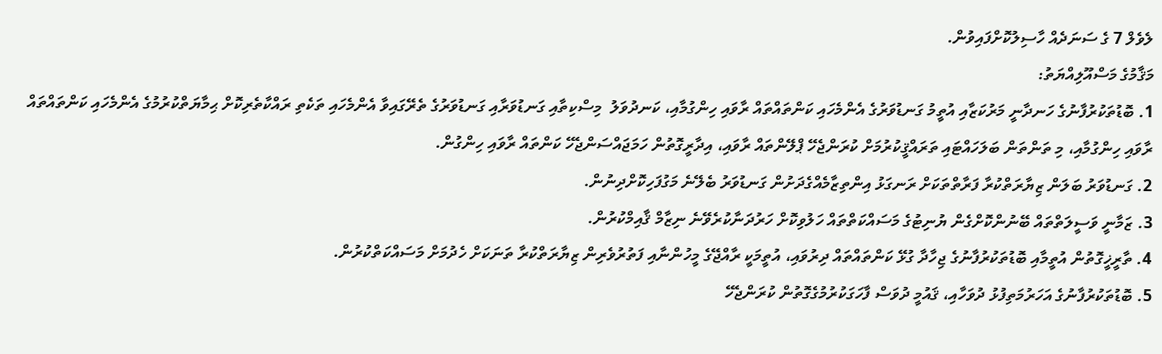ލެވެލް 7 ގެ ސަނަދެއް ހާސިލުކޮށްފައިވުން.
މަޤާމުގެ މަސްއޫލިއްޔަތު:
1. ބޮޑުތަކުރުފާނުގެ ހަނދާނީ މަރުކަޒާއި އުތީމު ގަނޑުވަރުގެ އެންމެހައި ކަންތައްތައް ރާވައި ހިންގުމާއި، ކަނދުވަލު  މިސްކިތާއި ގަނޑުވަރާއި ގަނޑުވަރުގެ ތެރޭގައިވާ އެންމެހައި ތަކެތި ރައްކާތެރިކޮށް ޙިމާޔަތްކުރުމުގެ އެންމެހައި ކަންތައްތައް ރާވައި ހިންގުމާއި، މި ތަންތަން ބަލަހައްޓައި ތަރައްޤީކުރުމަށް ކުރަންޖެހޭ ޕްލޭންތައް ރާވައި، އިދާރީގޮތުން ހަމަޖައްސަންޖެހޭ ކަންތައް ރާވައި ހިންގުން.
2. ގަނޑުވަރު ބަލަން ޒިޔާރަތްކުރާ ފަރާތްތަކަށް ރަނގަޅު އިންތިޒާމެއްގެދަށުން ގަނޑުވަރު ބެލޭނެ މަގުފަހިކޮށްދިނުން.
3. ޒަމާނީ ވަސީލަތްތައް ބޭނުންކޮށްގެން ޔުނިޓުގެ މަސައްކަތްތައް ހަލުވިކޮށް ހަރުދަނާކުރެވޭނެ ނިޒާމް ޤާއިމްކުރުން.
4. ތާރީޚީގޮތުން އުތީމާއި ބޮޑުތަކުރުފާނުގެ ޖިހާދާ ގުޅޭ ކަންތައްތައް ދިރުވައި، އުތީމަކީ ރާއްޖޭގެ މީހުންނާއި ފަތުރުވެރިން ޒިޔާރަތްކުރާ ތަނަކަށް ހެދުމަށް މަސައްކަތްކުރުން.
5. ބޮޑުތަކުރުފާނުގެ އަހަރުމަތިފުޅު ދުވަހާއި، ޤައުމީ ދުވަސް ފާހަގަކުރުމުގެގޮތުން ކުރަންޖެހޭ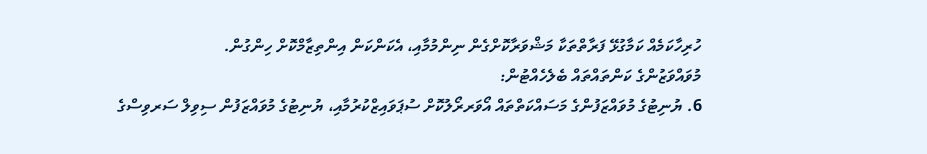ހުރިހާކަމެއް ކަމާގުޅޭ ފަރާތްތަކާ މަޝްވަރާކޮށްގެން ނިންމުމާއި، އެކަންކަން އިންތިޒާމްކޮށް ހިންގުން.
މުވައްވަޒުންގެ ކަންތައްތައް ބެލެހެއްޓުން:
6. ޔުނިޓުގެ މުވައްޒަފުންގެ މަސައްކަތްތައް އޯވަރރޯލުކޮށް ސުޕަވައިޒްކުރުމާއި، ޔުނިޓުގެ މުވައްޒަފުން ސިވިލް ސަރވިސްގެ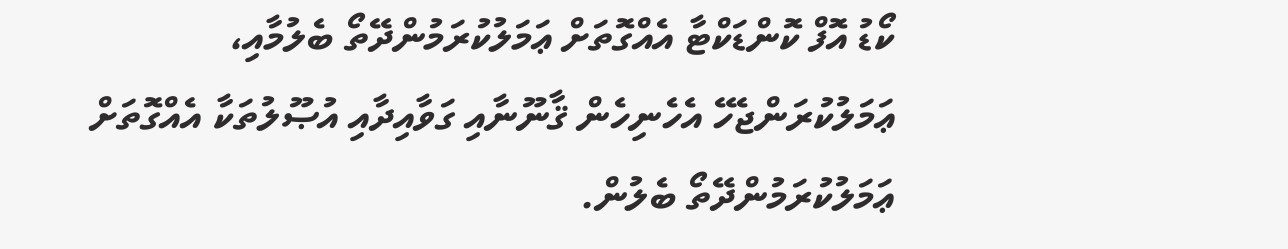ކޯޑު އޮފް ކޮންޑަކްޓާ އެއްގޮތަށް ޢަމަލުކުރަމުންދޭތޯ ބެލުމާއި، ޢަމަލުކުރަންޖެހޭ އެހެނިހެން ޤާނޫނާއި ގަވާއިދާއި އުޞޫލުތަކާ އެއްގޮތަށް ޢަމަލުކުރަމުންދޭތޯ ބެލުން.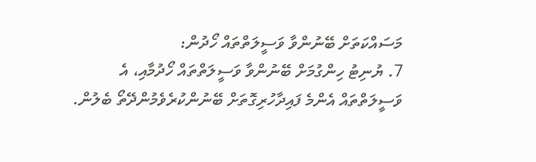މަސައްކަތަށް ބޭނުންވާ ވަސީލަތްތައް ހޯދުން:
7. ޔުނިޓު ހިންގުމަށް ބޭނުންވާ ވަސީލަތްތައް ހޯދުމާއި، އެ ވަސީލަތްތައް އެންމެ ފައިދާހުރިގޮތަށް ބޭނުންކުރެވެމުންދޭތޯ ބެލުން.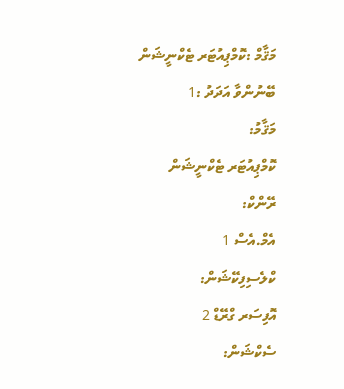މަޤާމް :ކޮމްޕިއުޓަރ ޓެކްނީޝަން
ބޭނުންވާ އަދަދު :1
މަޤާމު:
ކޮމްޕިއުޓަރ ޓެކްނީޝަން
ރޭންކް:
އެމް.އެސް 1
ކްލެސިފިކޭޝަން:
އޮފިސަރ ގްރޭޑް 2
ސެކްޝަން: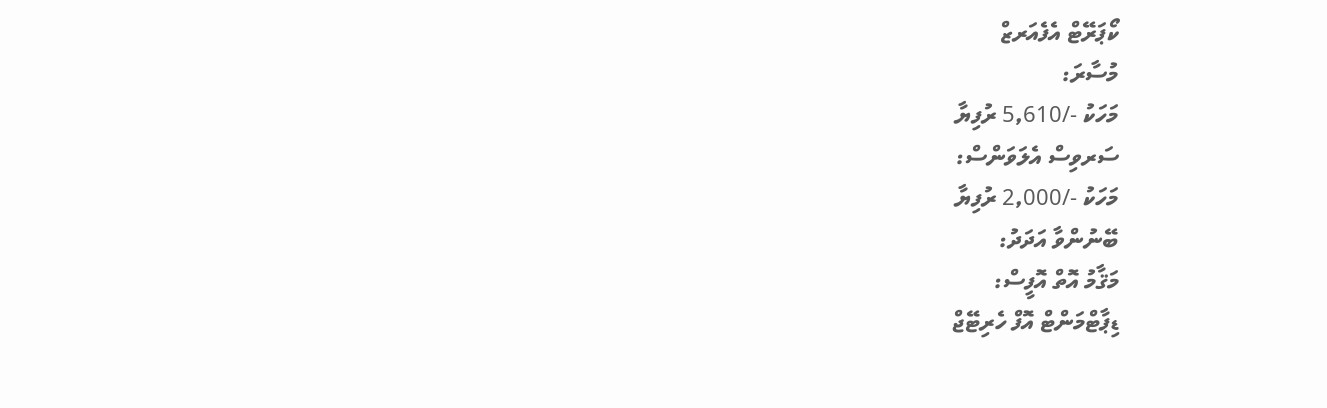ކޯޕަރޭޓް އެފެއަރޒް
މުސާރަ:
މަހަކު -/5,610 ރުފިޔާ
ސަރވިސް އެލަވަންސް:
މަހަކު -/2,000 ރުފިޔާ
ބޭނުންވާ އަދަދު:
މަޤާމު އޮތް އޮފީސް:
ޑިޕާޓްމަންޓް އޮފް ހެރިޓޭޖް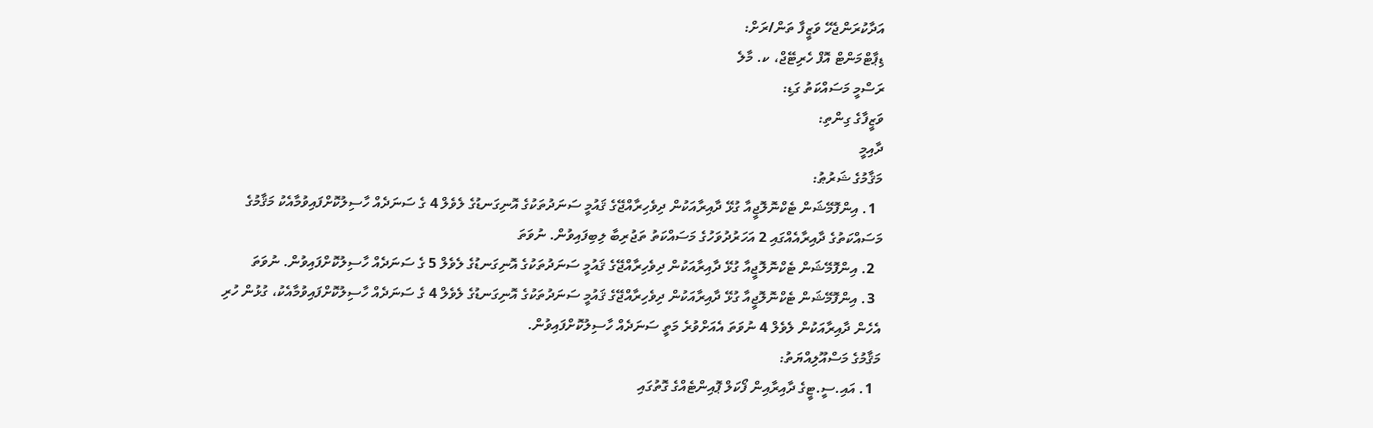އަދާކުރަންޖެހޭ ވަޒީފާ ތަން/ރަށް:
ޑިޕާޓްމަންޓް އޮފް ހެރިޓޭޖް، ކ. މާލެ
ރަސްމީ މަސައްކަތު ގަޑި:
ވަޒީފާގެ ގިންތި:
ދާއިމީ
މަޤާމުގެ ޝަރުޠު:
  1. އިންފޮމޭޝަން ޓެކްނޮލޮޖީއާ ގުޅޭ ދާއިރާއަކުން ދިވެހިރާއްޖޭގެ ޤައުމީ ސަނަދުތަކުގެ އޮނިގަނޑުގެ ލެވެލް 4 ގެ ސަނަދެއް ހާސިލުކޮށްފައިވުމާއެކު މަޤާމުގެ މަސައްކަތުގެ ދާއިރާއެއްގައި 2 އަހަރުދުވަހުގެ މަސައްކަތު ތަޖުރިބާ ލިބިފައިވުން. ނުވަތަ
  2. އިންފޮމޭޝަން ޓެކްނޮލޮޖީއާ ގުޅޭ ދާއިރާއަކުން ދިވެހިރާއްޖޭގެ ޤައުމީ ސަނަދުތަކުގެ އޮނިގަނޑުގެ ލެވެލް 5 ގެ ސަނަދެއް ހާސިލުކޮށްފައިވުން. ނުވަތަ
  3. އިންފޮމޭޝަން ޓެކްނޮލޮޖީއާ ގުޅޭ ދާއިރާއަކުން ދިވެހިރާއްޖޭގެ ޤައުމީ ސަނަދުތަކުގެ އޮނިގަނޑުގެ ލެވެލް 4 ގެ ސަނަދެއް ހާސިލުކޮށްފައިވުމާއެކު، ގުޅުން ހުރި އެހެން ދާއިރާއަކުން ލެވެލް 4 ނުވަތަ އެއަށްވުރެ މަތީ ސަނަދެއް ހާސިލުކޮށްފައިވުން.
މަޤާމުގެ މަސްއޫލިއްޔަތު:
  1. އައި.ސީ.ޓީގެ ދާއިރާއިން ފޯކަލް ޕޮއިންޓެއްގެ ގޮތުގައި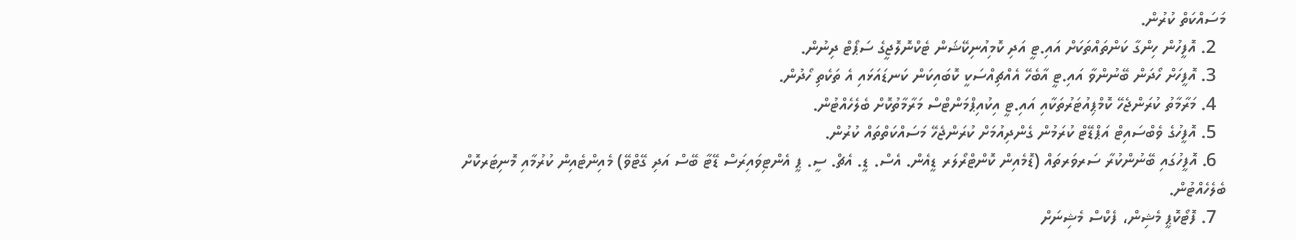މަސައްކަތް ކުރުން.
  2. އޮފީހުން ހިންގާ ކަންތައްތަކަށް އައި.ޓީ އަދި ކޮމިއުނިކޭޝަން ޓެކްނޮލޮޖީގެ ސަޕޯޓް ދިނުން.
  3. އޮފީހަށް ހޯދަން ބޭނުންވާ އައި.ޓީ އާބެހޭ އެއްޗިއްސަކީ ކޮބައިކަން ކަނޑައަޅައި އެ ތަކެތި ހޯދުން.
  4. މަރާމާތު ކުރަންޖެހޭ ކޮމްޕިއުޓަރުތަކާއި އައި.ޓީ އިކުއިޕްމަންޓްސް މަރާމާތުކޮށް ބެލެހެއްޓުން.
  5. އޮފީހުގެ ވެބްސައިޓް އަޕްޑޭޓް ކުރަމުން ގެންދިއުމަށް ކުރަންޖެހޭ މަސައްކަތްތައް ކުރުން.
  6. އޮފީހުގައި ބޭނުންކުރާ ސަރވަރތައް (ޑޮމެއިން ކޮންޓްރޯލަރ ޑީއެން. އެސް. ޑީ. އެޗް. ސީ. ޕީ އެންޓިވައިރަސް ޑޭޓާ ބޭސް އަދި ގޭޓްވޭ) މެއިންޓެއިން ކުރުމާއި މޮނިޓަރކޮށް ބެލެހެއްޓުން.
  7. ފޮޓޯކޮޕީ މެޝިން، ފެކްސް މެޝިނަށް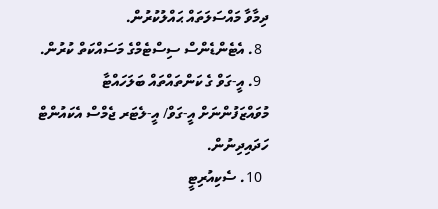ދިމާވާ މައްސަލަތައް ޙައްލުކުރުން.
  8. އެޓެންޑެންސް ސިސްޓެމްގެ މަސައްކަތް ކުރުން.
  9. އީ-ގަވް ގެ ކަންތައްތައް ބަލަހައްޓާ މުވައްޒަފުންނަށް އީ-ގަވް/ އީ-ލެޓަރ ޖެމްސް އެކައުންޓް ހަދައިދިނުން.
  10. ސެކިއުރިޓީ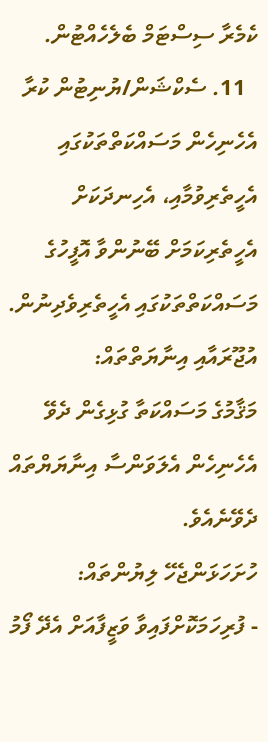ކެމެރާ ސިސްޓަމް ބެލެހެއްޓުން.
  11. ސެކްޝަން/ޔުނިޓުން ކުރާ އެހެނިހެން މަސައްކަތްތަކުގައި އެހީތެރިވުމާއި، އެހިނދަކަށް އެހީތެރިކަމަށް ބޭނުންވާ އޮފީހުގެ މަސައްކަތްތަކުގައި އެހީތެރިވެދިނުން.
އުޖޫރައާއި އިނާޔަތްތައް:
މަޤާމުގެ މަސައްކަތާ ގުޅިގެން ދެވޭ އެހެނިހެން އެލަވަންސާ އިނާޔަޔްތައް ދެވޭނެއެވެ.
ހުށަހަޅަންޖެހޭ ލިޔުންތައް:
- ފުރިހަމަކޮށްފައިވާ ވަޒީފާއަށް އެދޭ ފޯމު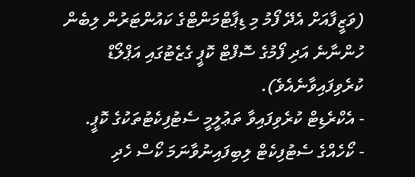(ވަޒީފާއަށް އެދޭ ފޯމު މި ޑިޕާޓްމަންޓްގެ ކައުންޓަރުން ލިބެން ހުންނާނެ އަދި ފޯމުގެ ސޮފްޓް ކޮޕީ ގެޒެޓުގައި އަޕްލޯޑް ކުރެވިފައިވާނެއެވެ).
- އެކްރެޑިޓް ކުރެވިފައިވާ ތަޢުލީމީ ސެޓުފިކެޓުތަކުގެ ކޮޕީ.
- ކޯހެއްގެ ސެޓުފިކެޓް ލިބިފައިނުވާނަމަ ކޯސް ހެދި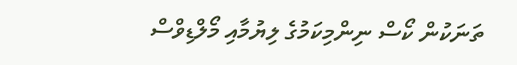ތަނަކުން ކޯސް ނިންމިކަމުގެ ލިޔުމާއި މޯލްޑިވްސް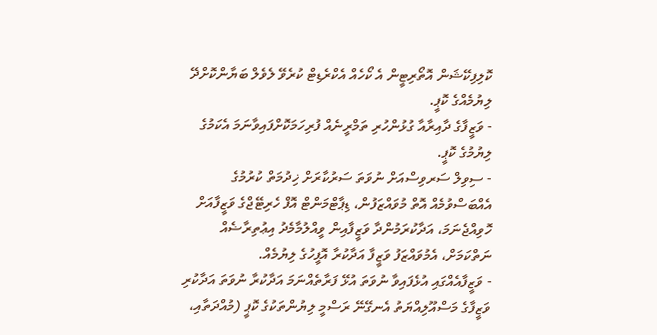ކޮލިފިކޭޝަން އޮތޯރިޓީން އެ ކޯހެއް އެކްރެޑިޓް ކުރެވޭ ލެވެލް ބަޔާންކޮށްދޭ ލިޔުމެއްގެ ކޮޕީ.
- ވަޒީފާގެ ދާއިރާއާ ގުޅުންހުރި ތަމްރީނެއް ފުރިހަމަކޮށްފައިވާނަމަ އެކަމުގެ ލިޔުމުގެ ކޮޕީ.
- ސިވިލް ސަރވިސްއަށް ނުވަތަ ސަރުކާރަށް ޚިދުމަތް ކުރުމުގެ އެއްބަސްވުމެއް އޮތް މުވައްޒަފުން، ޑިޕާޓްމަންޓް އޮފް ހެރިޓޭޖްގެ ވަޒީފާއަށް ހޮވިއްޖެނަމަ، އަދާކުރަމުންދާ ވަޒީފާއިން ވީއްލުމާމެދު އިޢުތިރާޟެއް ނަތްކަމަށް، އެމުވައްޒަފު ވަޒީފާ އަދާކުރާ އޮފީހުގެ ލިޔުމެއް.
- ވަޒީފާއެއްގައި އުޅެފައިވާ ނުވަތަ އުޅޭ ފަރާތެއްނަމަ އަދާކުރާ ނުވަތަ އަދާކުރި ވަޒީފާގެ މަސްއޫލިއްޔަތު އެނގޭނޭ ރަސްމީ ލިޔުންތަކުގެ ކޮޕީ (މުއްދަތާއި،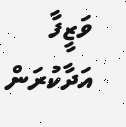ވަޒީފާ އަދާކުރަން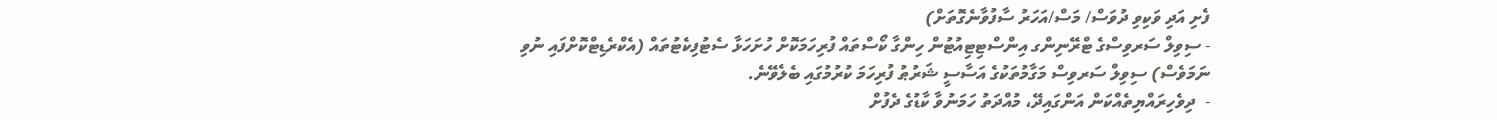ފެށި އަދި ވަކިވި ދުވަސް/ މަސް/އަހަރު ސާފުވާނެގޮތަށް)
- ސިވިލް ސަރވިސްގެ ޓްރޭނިންގ އިންސްޓިޓިއުޓުން ހިންގާ ކޯސްތައް ފުރިހަމަކޮށް ހުށަހަޅާ ސެޓުފިކެޓުތައް (އެކްރެޑިޓްކޮށްފައި ނުވި ނަމަވެސް) ސިވިލް ސަރވިސް މަގާމުތަކުގެ އަސާސީ ޝަރުޠު ފުރިހަމަ ކުރުމުގައި ބެލެވޭނެ.
-  ދިވެހިރައްޔިތެއްކަން އަންގައިދޭ، މުއްދަތު ހަމަނުވާ ކާޑުގެ ދެފުށް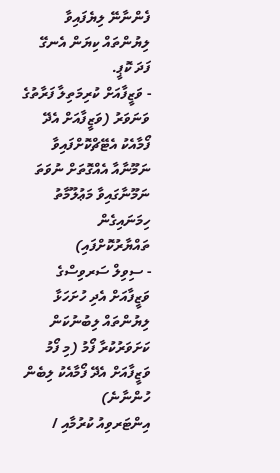ފެންނާނޭ ލިޔެފައިވާ ލިޔުންތައް ކިޔަން އެނގޭ ފަދަ ކޮޕީ.
- ވަޒީފާއަށް ކުރިމަތިލާ ފަރާތުގެ ވަނަވަރު (ވަޒީފާއަށް އެދޭ ފޯމާއެކު އެޓޭޗްކޮށްފައިވާ ނަމޫނާއާ އެއްގޮތަށް ނުވަތަ ނަމޫނާގައިވާ މަޢުލޫމާތު ހިމަނައިގެން ތައްޔާރުކޮށްފައި)
- ސިވިލް ސަރވިސްގެ ވަޒީފާއަށް އެދި ހުށަހަޅާ ލިޔުންތައް ލިބުނުކަން ކަށަވަރުކުރާ ފޯމު (މި ފޯމު ވަޒީފާއަށް އެދޭ ފޯމާއެކު ލިބެން ހުންނާނެ)
އިންޓަރވިއު ކުރުމާއި /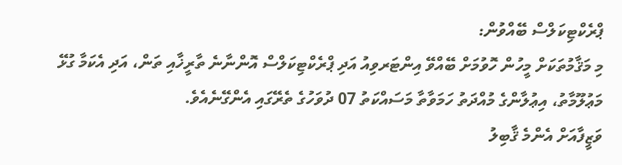ޕްރެކްޓިކަލްސް ބޭއްވުން:
މި މަޤާމުތަކަށް މީހުން ހޮވުމަށް ބޭއްވޭ އިންޓަރވިއު އަދި ޕްރެކްޓިކަލްސް އޮންނާނެ ތާރީޚާއި ތަން، އަދި އެކަމާ ގުޅޭ މަޢުލޫމާތު، އިޢުލާންގެ މުއްދަތު ހަމަވާތާ މަސައްކަތު 07 ދުވަހުގެ ތެރޭގައި އެންގޭނެއެވެ.
ވަޒީފާއަށް އެންމެ ޤާބިލު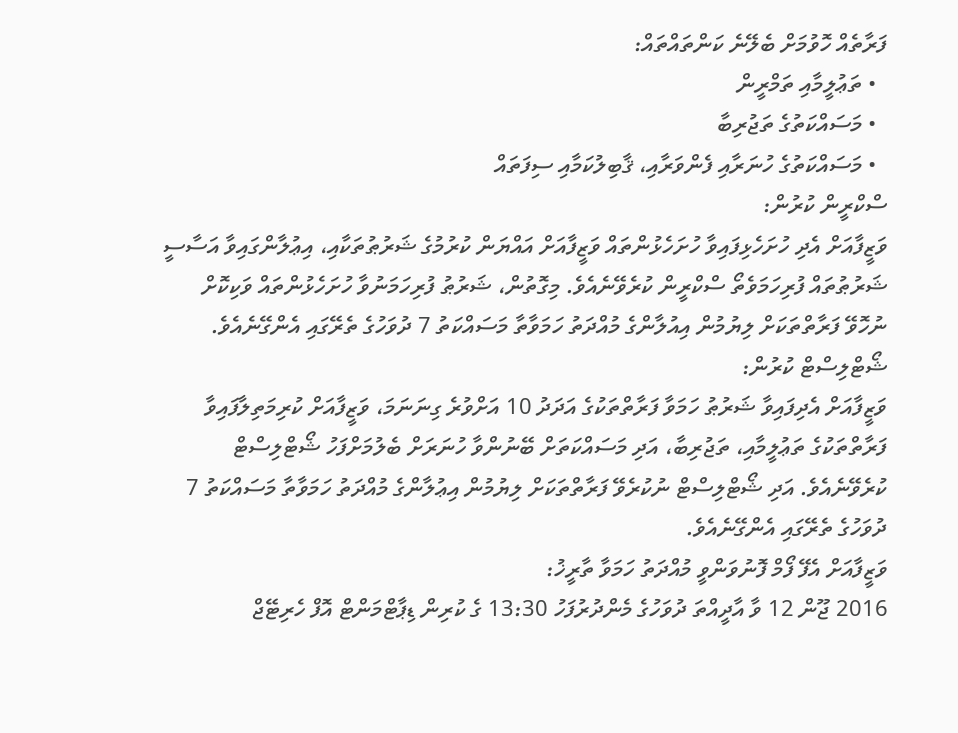ފަރާތެއް ހޮވުމަށް ބެލޭނެ ކަންތައްތައް:
  • ތަޢުލީމާއި ތަމްރީން
  • މަސައްކަތުގެ ތަޖުރިބާ
  • މަސައްކަތުގެ ހުނަރާއި ފެންވަރާއި، ޤާބިލުކަމާއި ސިފަތައް
ސްކްރީން ކުރުން:
ވަޒީފާއަށް އެދި ހުށަހެޅިފައިވާ ހުށަހެޅުންތައް ވަޒީފާއަށް އައްޔަން ކުރުމުގެ ޝަރުޠުތަކާއި، އިޢުލާންގައިވާ އަސާސީ ޝަރުޠުތައް ފުރިހަމަވެތޯ ސްކްރީން ކުރެވޭނެއެވެ. މިގޮތުން، ޝަރުޠު ފުރިހަމަނުވާ ހުށަހެޅުންތައް ވަކިކޮށް ނުހޮވޭ ފަރާތްތަކަށް ލިޔުމުން އިއުލާންގެ މުއްދަތު ހަމަވާތާ މަސައްކަތު 7 ދުވަހުގެ ތެރޭގައި އެންގޭނެއެވެ.
ޝޯޓްލިސްޓް ކުރުން:
ވަޒީފާއަށް އެދިފައިވާ ޝަރުޠު ހަމަވާ ފަރާތްތަކުގެ އަދަދު 10 އަށްވުރެ ގިނަނަމަ، ވަޒީފާއަށް ކުރިމަތިލާފައިވާ ފަރާތްތަކުގެ ތަޢުލީމާއި، ތަޖުރިބާ، އަދި މަސައްކަތަށް ބޭނުންވާ ހުނަރަށް ބެލުމަށްފަހު ޝޯޓްލިސްޓް ކުރެވޭނެއެވެ. އަދި ޝޯޓްލިސްޓް ނުކުރެވޭ ފަރާތްތަކަށް ލިޔުމުން އިޢުލާންގެ މުއްދަތު ހަމަވާތާ މަސައްކަތު 7 ދުވަހުގެ ތެރޭގައި އެންގޭނެއެވެ.
ވަޒީފާއަށް އެފޭ ފޯމް ފޮނުވަންވީ މުއްދަތު ހަމަވާ ތާރީޚު:
2016 ޖޫން 12 ވާ އާދީއްތަ ދުވަހުގެ މެންދުރުފަހު 13:30 ގެ ކުރިން ޑިޕާޓްމަންޓް އޮފް ހެރިޓޭޖް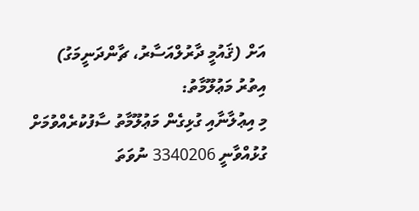އަށް (ޤައުމީ ދާރުލްއަސާރު، ޗާންދަނީމަގު)
އިތުރު މަޢުލޫމާތު:
މި އިޢުލާނާއި ގުޅިގެން މަޢުލޫމާތު ސާފުކުރެއްވުމަށް ގުޅުއްވާނީ 3340206 ނުވަތަ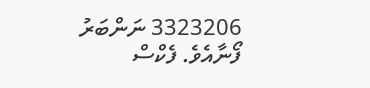3323206 ނަންބަރު ފޯނާއެވެ. ފެކްސް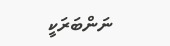ނަންބަރަކީ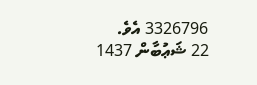3326796 އެވެ.
22 ޝަޢުބާން 1437